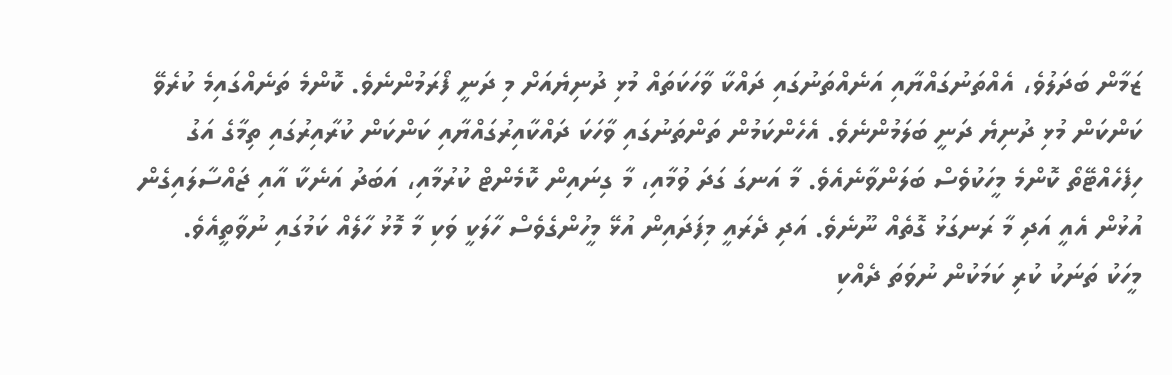ޒަމާން ބަދަލުވެ، އެއްތަނުގައްޔާއި އަނެއްތަނުގައި ދައްކާ ވާހަކަތައް މުޅި ދުނިޔެއަށް މި ދަނީ ފޯރަމުންނެވެ. ކޮންމެ ތަނެއްގައިމެ ކުރެވޭ ކަންކަން މުޅި ދުނިޔެ ދަނީ ބަލަމުންނެވެ. އެހެންކަމުން ތަންތަނުގައި ވާހަކަ ދައްކާއިރުގައްޔާއި ކަންކަން ކުރާއިރުގައި ތިމާގެ އަގު ހިފެހެއްޓޭތޯ ކޮންމެ މީހަކުވެސް ބަލަންވާނެއެވެ. މާ އަނގަ ގަދަ ވުމާއި، މާ ގިނައިން ކޮމެންޓް ކުރުމާއި، އަބަދު އަނެކާ އާއި ޖައްސާލައިގެން އުޅުން އެއީ އަދި މާ ރަނގަޅު ގޮތެއް ނޫނެވެ. އަދި ދެރައީ މިފަދައިން އުޅޭ މީހުންގެވެސް ހާލަކީ ވަކި މާ މޮޅު ހާލެއް ކަމުގައި ނުވާތީއެވެ.
މީހަކު ތަނަކު ކުރި ކަމަކުން ނުވަތަ ދެއްކި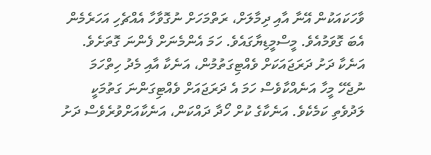ވާހަކައަކުން އޭނާ އާއި ދިމާލަށް، ރަތްމަހަށް ނުގޮވާހާ އެއްޗެހި އަހަރެމެން އެބަ ގޮވަމުއެވެ. މީސްމީޑިޔާގައެވެ. ހަމަ އެންމެނަށް ފެންނަ ގޮތަށެވެ. އަނެކާ ދަށު ދަރަޖައަކަށް ވެއްޓިގަތުމުން، އަނެކާ އާއި މެދު ހިތްހަމަ ނުޖެހޭ މީހާ އަނެއްކާވެސް ހަމަ އެ ދަރަޖައަށް ވެއްޓިގަންނަ ގަތުމަކީ ލަދުވެތި ކަމެކެވެ. އަނެކާގެ ކުށް ހޯދާ ދައްކަން، އަނެކާއަށްވުރެވެސް ދަށު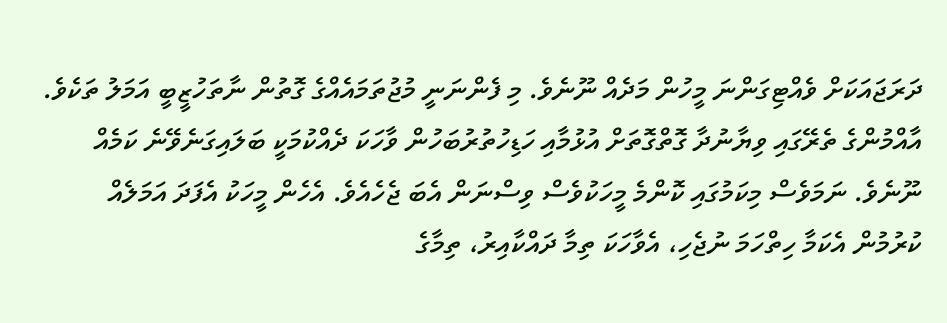ދަރަޖައަކަށް ވެއްޓިގަންނަ މީހުން މަދެއް ނޫނެވެ. މި ފެންނަނީ މުޖުތަމައެއްގެ ގޮތުން ނާތަހުޒީބީ އަމަލު ތަކެވެ.
އާއްމުންގެ ތެރޭގައި ވިޔާނުދާ ގޮތްގޮތަށް އުޅުމާއި ހަޑިހުތުރުބަހުން ވާހަކަ ދެއްކުމަކީ ބަލައިގަނެވޭނެ ކަމެއް ނޫނެވެ. ނަމަވެސް މިކަމުގައި ކޮންމެ މީހަކުވެސް ވިސްނަން އެބަ ޖެހެއެވެ. އެހެން މީހަކު އެފަދަ އަމަލެއް ކުރުމުން އެކަމާ ހިތްހަމަ ނުޖެހި، އެވާހަކަ ތިމާ ދައްކާއިރު، ތިމާގެ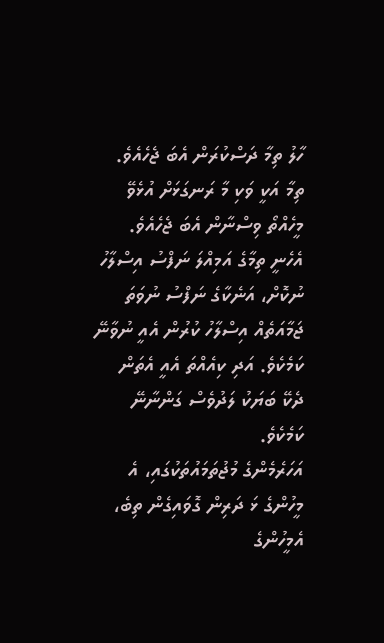ހާލު ތިމާ ދަސްކުރަން އެބަ ޖެހެއެވެ. ތިމާ އަކީ ވަކި މާ ރަނގަޅަށް އުޅެވޭ މީހެއްތޯ ވިސްނާން އެބަ ޖެހެއެވެ. އެހެނީ ތިމާގެ އަމިއްލަ ނަފްސު އިސްލާހު ނުކޮށް، އަނެކާގެ ނަފްސު ނުވަތަ ޖަމާއަތެއް އިސްލާހު ކުރުން އެއީ ނުވާނޭ ކަމެކެވެ. އަދި ކިއެއްތަ އެއީ އެތަން ދެކޭ ބަޔަކު ލަދުވެސް ގަންނާނޭ ކަމެކެވެ.
އަހަރެމެންގެ މުޖުތަމައުތަކުގައި، އެ މީހުންގެ ޅަ ދަރިން ގޮވައިގެން ތިބެ، އެމީހުންގެ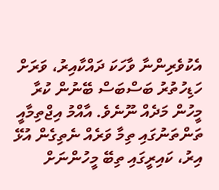އެކުވެރިންނާ ވާހަކަ ދައްކާއިރު، ވަރަށް ހަޑިހުތުރު ބަސްބަސް ބޭނުން ކުރާ މީހުން މަދެއް ނޫނެވެ. އާއްމު އިޖްތިމާއީ ތަންތަނުގައި ތިމާ ވަރެއް ނެތިގެން އުޅޭ އިރު، ކައިރީގައި ތިބޭ މީހުންނަށް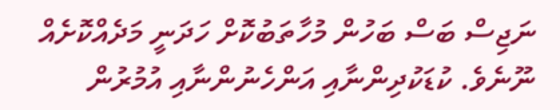ނަޖިސް ބަސް ބަހުން މުހާތަބުކޮށް ހަދަނީ މަދެއްކޮށެއް ނޫނެވެ. ކުޑަކުދިންނާއި އަންހެނުންނާއި އުމުރުން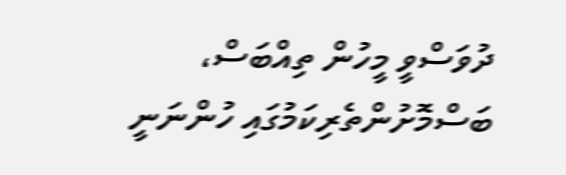ދުވަސްވީ މީހުން ތިއްބަސް، ބަސްމޮށުންތެރިކަމުގައި ހުންނަނީ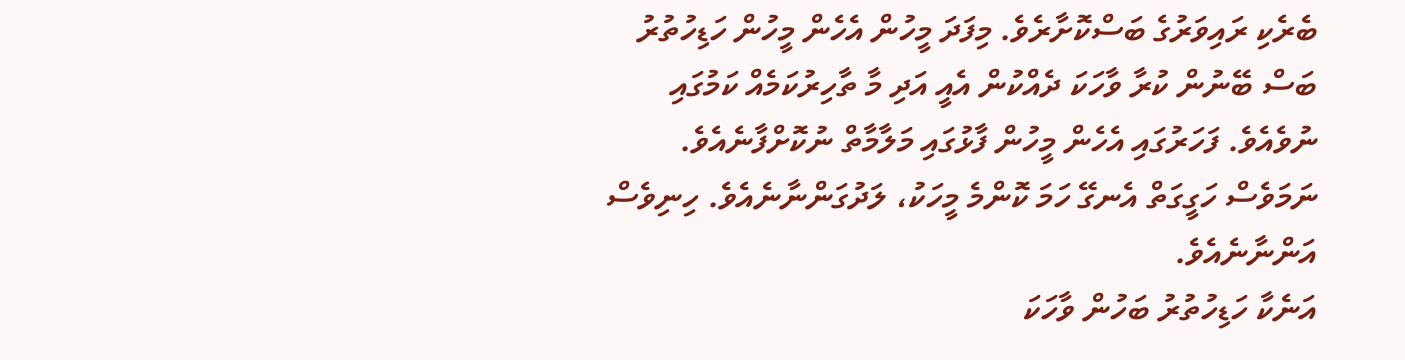ބެރެކި ރައިވަރުގެ ބަސްކޮށާރެވެ. މިފަދަ މީހުން އެހެން މީހުން ހަޑިހުތުރު ބަސް ބޭނުން ކުރާ ވާހަކަ ދެއްކުން އެއީ އަދި މާ ތާހިރުކަމެއް ކަމުގައި ނުވެއެވެ. ފަހަރުގައި އެހެން މީހުން ފާޅުގައި މަލާމާތް ނުކޮށްފާނެއެވެ. ނަމަވެސް ހަގީގަތް އެނގޭ ހަމަ ކޮންމެ މީހަކު، ލަދުގަންނާނެއެވެ. ހިނިވެސް އަންނާނެއެވެ.
އަނެކާ ހަޑިހުތުރު ބަހުން ވާހަކަ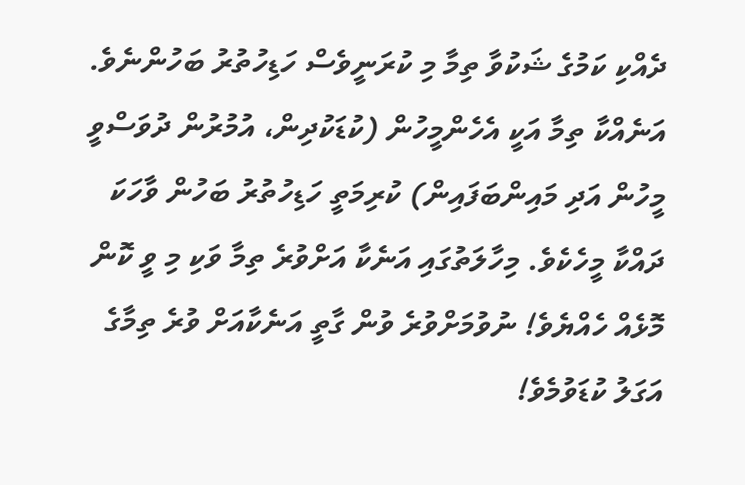ދެއްކި ކަމުގެ ޝަކުވާ ތިމާ މި ކުރަނީވެސް ހަޑިހުތުރު ބަހުންނެވެ. އަނެއްކާ ތިމާ އަކީ އެހެންމީހުން (ކުޑަކުދިން، އުމުރުން ދުވަސްވީ މީހުން އަދި މައިންބަފައިން) ކުރިމަތީ ހަޑިހުތުރު ބަހުން ވާހަކަ ދައްކާ މީހެކެވެ. މިހާލަތުގައި އަނެކާ އަށްވުރެ ތިމާ ވަކި މި ވީ ކޮން މޮޅެއް ހެއްޔެވެ! ނުވުމަށްވުރެ ވުން ގާތީ އަނެކާއަށް ވުރެ ތިމާގެ އަގަލު ކުޑަވުމެވެ!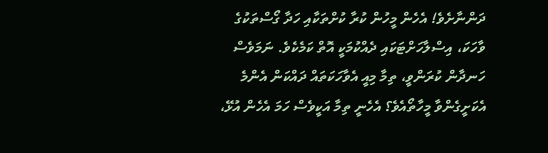ދަންނާށެވެ! އެހެން މީހުން ކުރާ ކުށްތަކާއި ހަދާ ގޯސްތަކުގެ ވާހަކަ، އިސްލާހަށްޓަކައި ދެއްކުމަކީ އޮތް ކަމެކެވެ. ނަމަވެސް ހަނދާން ކުރަންވީ، ތިމާ މިއީ އެވާހަކަތައް ދައްކަން އެންމެ އެކަށީގެންވާ މީހާތޯއެވެ؟ އެހެނީ ތިމާ އަކީވެސް ހަމަ އެހެން އުޅޭ،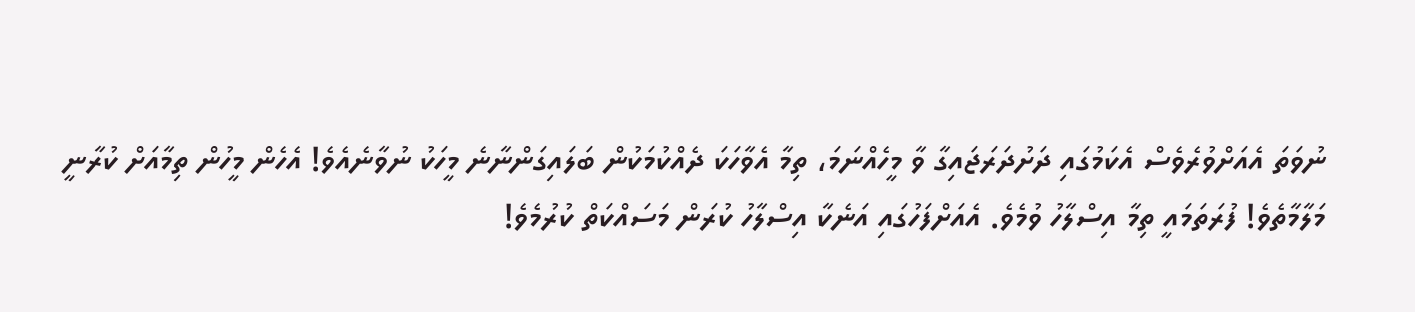ނުވަތަ އެއަށްވުރެވެސް އެކަމުގައި ދަށުދަރަޖައިގާ ވާ މީހެއްނަމަ، ތިމާ އެވާހަކަ ދެއްކުމަކުން ބަލައިގަންނާނެ މީހަކު ނުވާނެއެވެ! އެހެން މީހުން ތިމާއަށް ކުރާނީ މަލާމާތެވެ! ފުރަތަމައީ ތިމާ އިސްލާހު ވުމެވެ. އެއަށްފަހުގައި އަނެކާ އިސްލާހު ކުރަން މަސައްކަތް ކުރުމެވެ!